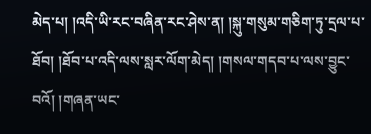མེད་པ། །འདི་ཡི་རང་བཞིན་རང་ཤེས་ན། །སྐུ་གསུམ་གཅིག་ཏུ་དྲལ་པ་ཐོབ། །ཐོབ་པ་འདི་ལས་སླར་ལོག་མེད། །གསལ་གདབ་པ་ལས་བྱུང་བའོ། །གཞན་ཡང་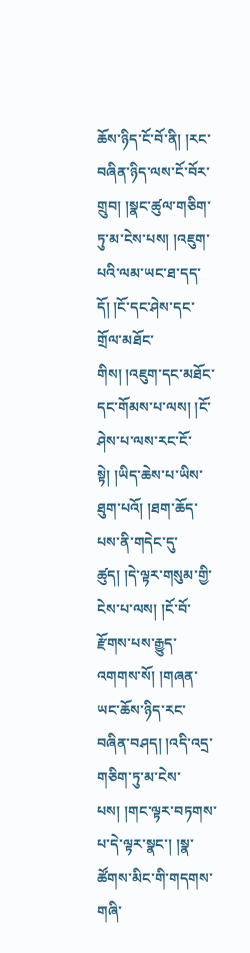ཆོས་ཉིད་ངོ་བོ་ནི། །རང་བཞིན་ཉིད་ལས་ངོ་བོར་གྲུབ། །སྣང་ཚུལ་གཅིག་ཏུ་མ་ངེས་པས། །འཇུག་པའི་ལམ་ཡང་ཐ་དད་དོ། །ངོ་དང་ཤེས་དང་གྲོལ་མཐོང་གིས། །འཇུག་དང་མཐོང་དང་གོམས་པ་ལས། །ངོ་ཤེས་པ་ལས་རང་ངོ་སྟེ། །ཡིད་ཆེས་པ་ཡིས་ཐུག་པའོ། །ཐག་ཆོད་པས་ནི་གདེང་དུ་ཚུད། །དེ་ལྟར་གསུམ་གྱི་ངེས་པ་ལས། །ངོ་བོ་རྫོགས་པས་རྒྱུད་འགགས་སོ། །གཞན་ཡང་ཆོས་ཉིད་རང་བཞིན་བཤད། །འདི་འདྲ་གཅིག་ཏུ་མ་ངེས་པས། །གང་ལྟར་བཏགས་པ་དེ་ལྟར་སྣང་། །སྣ་ཚོགས་མིང་གི་གདགས་གཞི་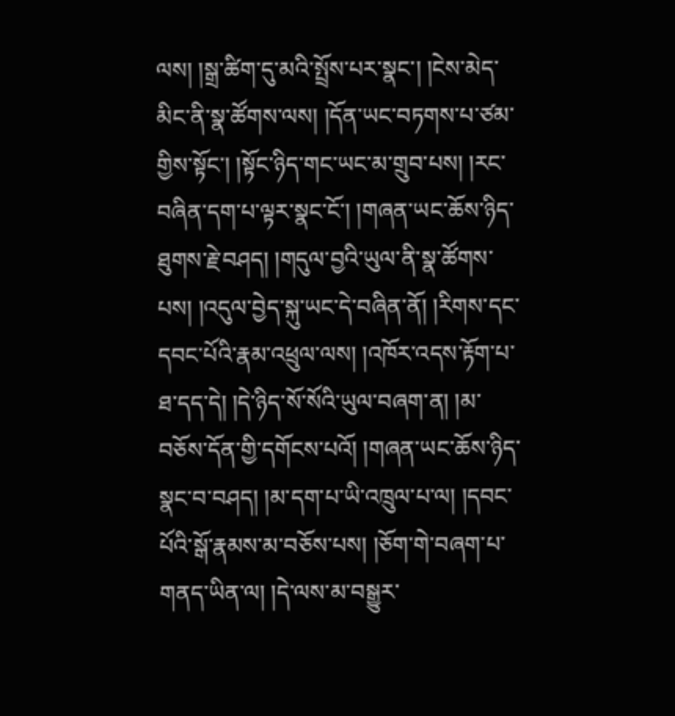ལས། །སྒྲ་ཚིག་དུ་མའི་སྤྲོས་པར་སྣང་། །ངེས་མེད་མིང་ནི་སྣ་ཚོགས་ལས། །དོན་ཡང་བཏགས་པ་ཙམ་གྱིས་སྟོང་། །སྟོང་ཉིད་གང་ཡང་མ་གྲུབ་པས། །རང་བཞིན་དག་པ་ལྟར་སྣང་ངོ་། །གཞན་ཡང་ཆོས་ཉིད་ཐུགས་རྗེ་བཤད། །གདུལ་བྱའི་ཡུལ་ནི་སྣ་ཚོགས་པས། །འདུལ་བྱེད་སྐུ་ཡང་དེ་བཞིན་ནོ། །རིགས་དང་དབང་པོའི་རྣམ་འཕྲུལ་ལས། །འཁོར་འདས་རྟོག་པ་ཐ་དད་དེ། །དེ་ཉིད་སོ་སོའི་ཡུལ་བཞག་ན། །མ་བཅོས་དོན་གྱི་དགོངས་པའོ། །གཞན་ཡང་ཆོས་ཉིད་སྣང་བ་བཤད། །མ་དག་པ་ཡི་འཁྲུལ་པ་ལ། །དབང་པོའི་སྒོ་རྣམས་མ་བཅོས་པས། །ཅོག་གེ་བཞག་པ་གནད་ཡིན་ལ། །དེ་ལས་མ་བསྒྱུར་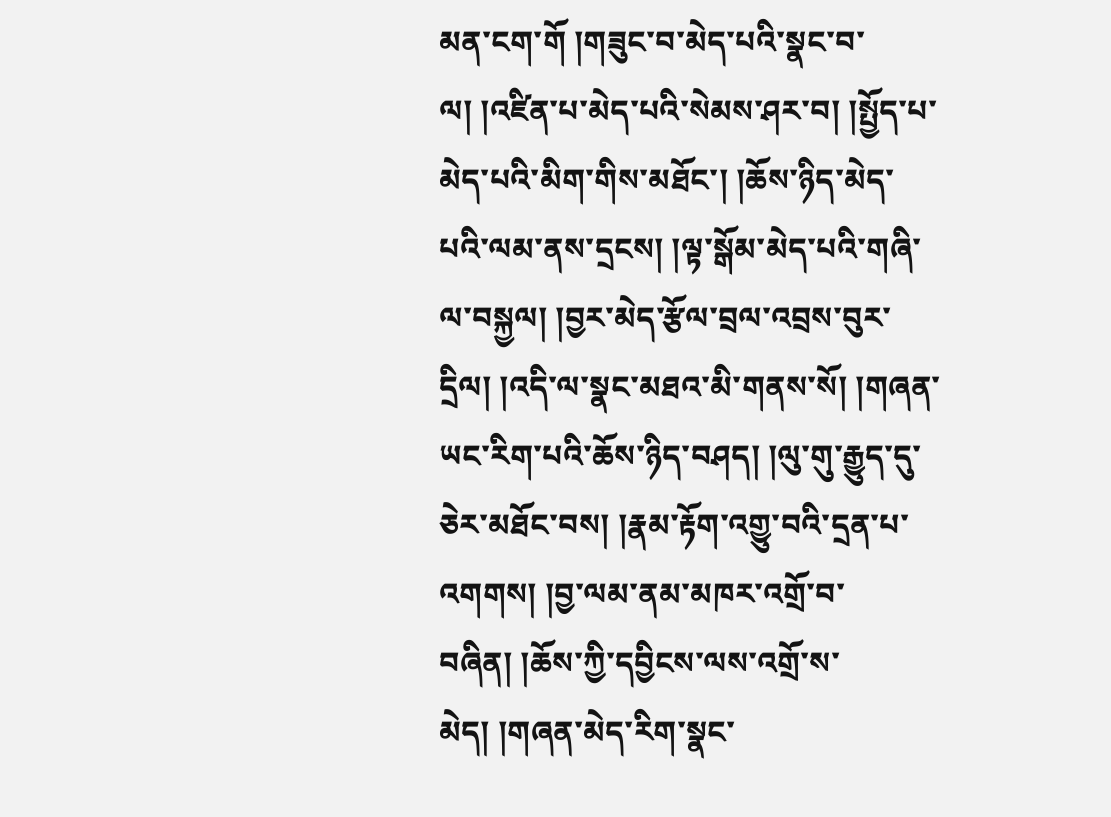མན་ངག་གོ །གཟུང་བ་མེད་པའི་སྣང་བ་ལ། །འཛིན་པ་མེད་པའི་སེམས་ཤར་བ། །སྤྱོད་པ་མེད་པའི་མིག་གིས་མཐོང་། །ཆོས་ཉིད་མེད་པའི་ལམ་ནས་དྲངས། །ལྟ་སྒོམ་མེད་པའི་གཞི་ལ་བསྐྱལ། །བྱར་མེད་རྩོལ་བྲལ་འབྲས་བུར་དྲིལ། །འདི་ལ་སྣང་མཐའ་མི་གནས་སོ། །གཞན་ཡང་རིག་པའི་ཆོས་ཉིད་བཤད། །ལུ་གུ་རྒྱུད་དུ་ཅེར་མཐོང་བས། །རྣམ་རྟོག་འགྱུ་བའི་དྲན་པ་འགགས། །བྱ་ལམ་ནམ་མཁར་འགྲོ་བ་བཞིན། །ཆོས་ཀྱི་དབྱིངས་ལས་འགྲོ་ས་མེད། །གཞན་མེད་རིག་སྣང་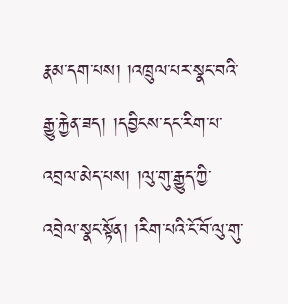རྣམ་དག་པས། །འཁྲུལ་པར་སྣང་བའི་རྒྱུ་རྐྱེན་ཟད། །དབྱིངས་དང་རིག་པ་འབྲལ་མེད་པས། །ལུ་གུ་རྒྱུད་ཀྱི་འབྲེལ་སྣང་སྟོན། །རིག་པའི་ངོ་བོ་ལུ་གུ་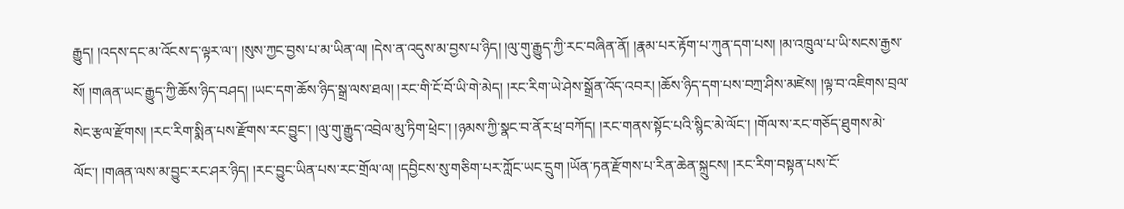རྒྱུད། །འདས་དང་མ་འོངས་ད་ལྟར་ལ་། །སུས་ཀྱང་བྱས་པ་མ་ཡིན་ལ། །དེས་ན་འདུས་མ་བྱས་པ་ཉིད། །ལུ་གུ་རྒྱུད་ཀྱི་རང་བཞིན་ནོ། །རྣམ་པར་རྟོག་པ་ཀུན་དག་པས། །མ་འཁྲུལ་པ་ཡི་སངས་རྒྱས་སོ། །གཞན་ཡང་རྒྱུད་ཀྱི་ཆོས་ཉིད་བཤད། །ཡང་དག་ཆོས་ཉིད་སྒྲ་ལས་ཐལ། །རང་གི་ངོ་བོ་ཡི་གེ་མེད། །རང་རིག་ཡེ་ཤེས་སྒྲོན་འོད་འབར། །ཆོས་ཉིད་དག་པས་བཀྲ་ཤིས་མཛེས། །ལྟ་བ་འཇིགས་བྲལ་སེང་རྩལ་རྫོགས། །རང་རིག་སྨིན་པས་རྫོགས་རང་བྱུང་། །ལུ་གུ་རྒྱུད་འབྲེལ་མུ་ཏིག་ཕྲེང་། །ཉམས་ཀྱི་སྣང་བ་ནོར་ཕྲ་བཀོད། །རང་གནས་སྟོང་པའི་སྙིང་མེ་ལོང་། །གོལ་ས་རང་གཅོད་ཐུགས་མེ་ལོང་། །གཞན་ལས་མ་བྱུང་རང་ཤར་ཉིད། །རང་བྱུང་ཡིན་པས་རང་གྲོལ་ལ། །དབྱིངས་སུ་གཅིག་པར་ཀློང་ཡང་དྲུག །ཡོན་ཏན་རྫོགས་པ་རིན་ཆེན་སྐྲུངས། །རང་རིག་བསྟན་པས་ངོ་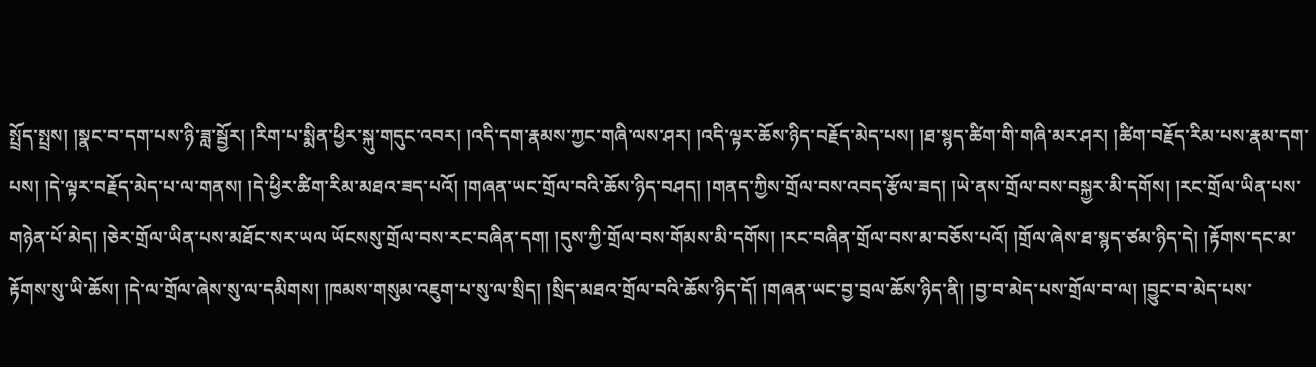སྤྲོད་སྤྲས། །སྣང་བ་དག་པས་ཉི་ཟླ་སྦྱོར། །རིག་པ་སྨིན་ཕྱིར་སྐུ་གདུང་འབར། །འདི་དག་རྣམས་ཀྱང་གཞི་ལས་ཤར། །འདི་ལྟར་ཆོས་ཉིད་བརྗོད་མེད་པས། །ཐ་སྙད་ཚིག་གི་གཞི་མར་ཤར། །ཚིག་བརྗོད་རིམ་པས་རྣམ་དག་པས། །དེ་ལྟར་བརྗོད་མེད་པ་ལ་གནས། །དེ་ཕྱིར་ཚིག་རིམ་མཐའ་ཟད་པའོ། །གཞན་ཡང་གྲོལ་བའི་ཆོས་ཉིད་བཤད། །གནད་ཀྱིས་གྲོལ་བས་འབད་རྩོལ་ཟད། །ཡེ་ནས་གྲོལ་བས་བསྐྱར་མི་དགོས། །རང་གྲོལ་ཡིན་པས་གཉེན་པོ་མེད། །ཅེར་གྲོལ་ཡིན་པས་མཐོང་སར་ཡལ ཡོངསསུ་གྲོལ་བས་རང་བཞིན་དག། །དུས་ཀྱི་གྲོལ་བས་གོམས་མི་དགོས། །རང་བཞིན་གྲོལ་བས་མ་བཅོས་པའོ། །གྲོལ་ཞེས་ཐ་སྙད་ཙམ་ཉིད་དེ། །རྟོགས་དང་མ་རྟོགས་སུ་ཡི་ཆོས། །དེ་ལ་གྲོལ་ཞེས་སུ་ལ་དམིགས། །ཁམས་གསུམ་འཇུག་པ་སུ་ལ་སྲིད། །སྲིད་མཐའ་གྲོལ་བའི་ཆོས་ཉིད་དོ། །གཞན་ཡང་བྱ་བྲལ་ཆོས་ཉིད་ནི། །བྱ་བ་མེད་པས་གྲོལ་བ་ལ། །བྱུང་བ་མེད་པས་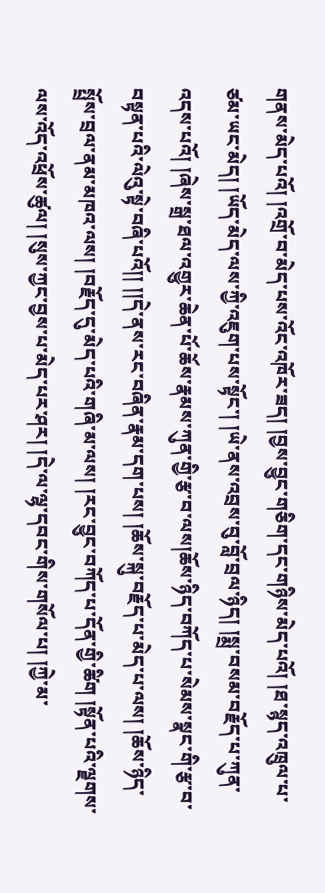གནས་མེད་པའོ། །འགྲོ་བ་མེད་པས་འོང་འཁོར་ཟད། །བྱས་བྱུང་གཅིག་དང་གཉིས་མེད་པའོ། །ཐ་སྙད་འཁྲུལ་པ་ཙམ་ཡང་མེད། །ཡོད་མེད་ལས་ཀྱི་འཇུག་པས་སྟོང་། །ཡེ་ནས་འབྲས་བུ་བློ་བྲལ་ཉིད། །སྨྲ་བསམ་བརྗོད་པ་ཀུན་འདས་པའོ། །ཞེས་སྒྲ་ཐལ་འགྱུར་ཆེན་པོ་ཆོས་རྣམས་ཀུན་གྱི་རྩ་བ་ལས།ཆོས་ཉིད་བཀོད་པ་སེམས་སྣང་གི་རྩ་བ་བསྟན་པའི་ལེའུ་སྟེ་བཞི་པའོ།། །།དེ་ནས་རང་བཞིན་རྣམ་དག་པས། །ཆོས་སྐུ་བརྗོད་པ་མེད་པ་ལས། །ཆོས་ཉིད་སྤྲོས་བྲལ་ནམ་མཁའ་ལས། །བརྗོད་དུ་མེད་པའི་གཞི་མ་ལས། །རང་བྱུང་བཀོད་པ་དོན་གྱི་ཚིག །སྟོན་པའི་ལྗགས་ལས་འོད་འཕྲོས་ཚུལ། །སུས་ཀྱང་བྱས་པ་མེད་པར་ཤར། །དེ་ལ་ལྷ་དབང་གིས་གསོལ་པ། །ཀྱེ་མ་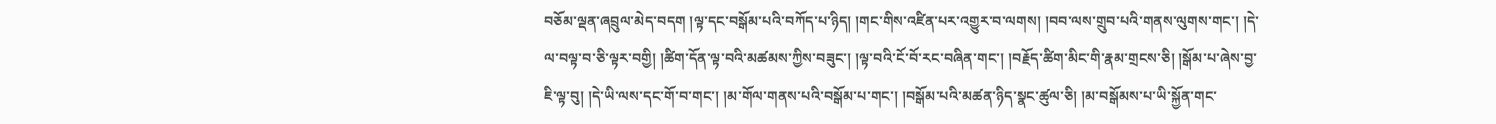བཅོམ་ལྡན་ཞབྲུལ་མེད་བདག །ལྟ་དང་བསྒོམ་པའི་བཀོད་པ་ཉིད། །གང་གིས་འཛིན་པར་འགྱུར་བ་ལགས། །བབ་ལས་གྲུབ་པའི་གནས་ལུགས་གང་། །དེ་ལ་བལྟ་བ་ཅི་ལྟར་བགྱི། །ཚིག་དོན་ལྟ་བའི་མཚམས་ཀྱིས་བཟུང་། །ལྟ་བའི་ངོ་བོ་རང་བཞིན་གང་། །བརྗོད་ཚིག་མིང་གི་རྣམ་གྲངས་ཅི། །སྒོམ་པ་ཞེས་བྱ་ཇི་ལྟ་བུ། །དེ་ཡི་ལས་དང་གོ་བ་གང་། །མ་གོལ་གནས་པའི་བསྒོམ་པ་གང་། །བསྒོམ་པའི་མཚན་ཉིད་སྣང་ཚུལ་ཅི། །མ་བསྒོམས་པ་ཡི་སྐྱོན་གང་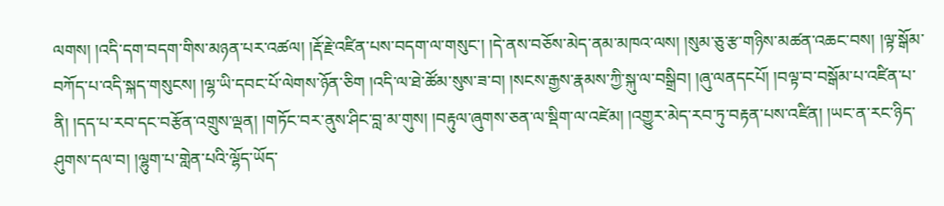ལགས། །འདི་དག་བདག་གིས་མཉན་པར་འཚལ། །རྡོ་རྗེ་འཛིན་པས་བདག་ལ་གསུང་། །དེ་ནས་བཅོས་མེད་ནམ་མཁའ་ལས། །སུམ་ཅུ་རྩ་གཉིས་མཚན་འཆང་བས། །ལྟ་སྒོམ་བཀོད་པ་འདི་སྐད་གསུངས། །ལྷ་ཡི་དབང་པོ་ལེགས་ཉོན་ཅིག །འདི་ལ་ཐེ་ཚོམ་སུས་ཟ་བ། །སངས་རྒྱས་རྣམས་ཀྱི་སྐུ་ལ་བསྒྲིབ། །ཞུ་ལནདངཔོ། །བལྟ་བ་བསྒོམ་པ་འཛིན་པ་ནི། །དད་པ་རབ་དང་བརྩོན་འགྲུས་ལྡན། །གཏོང་བར་ནུས་ཤིང་བླ་མ་གུས། །བརྟུལ་ཞུགས་ཅན་ལ་སྡིག་ལ་འཛེམ། །འགྱུར་མེད་རབ་ཏུ་བརྟན་པས་འཛིན། །ཡང་ན་རང་ཉིད་ཤུགས་དལ་བ། །ལྷུག་པ་གླེན་པའི་ལྷོད་ཡོད་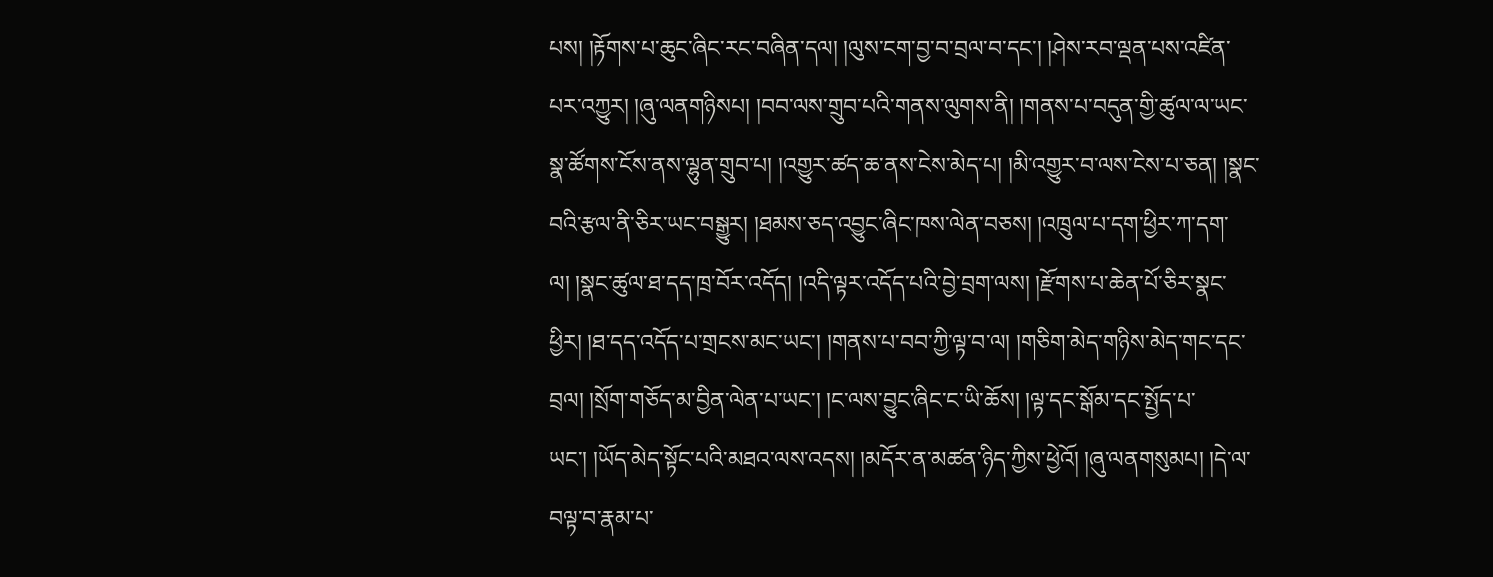པས། །རྟོགས་པ་ཆུང་ཞིང་རང་བཞིན་དལ། །ལུས་ངག་བྱ་བ་བྲལ་བ་དང་། །ཤེས་རབ་ལྡན་པས་འཛིན་པར་འཀྱུར། །ཞུ་ལནགཉིསཔ། །བབ་ལས་གྲུབ་པའི་གནས་ལུགས་ནི། །གནས་པ་བདུན་གྱི་ཚུལ་ལ་ཡང་ སྣ་ཚོགས་ངོས་ནས་ལྷུན་གྲུབ་པ། །འགྱུར་ཚད་ཆ་ནས་ངེས་མེད་པ། །མི་འགྱུར་བ་ལས་ངེས་པ་ཅན། །སྣང་བའི་རྩལ་ནི་ཅིར་ཡང་བསྒྱུར། །ཐམས་ཅད་འབྱུང་ཞིང་ཁས་ལེན་བཅས། །འཁྲུལ་པ་དག་ཕྱིར་ཀ་དག་ལ། །སྣང་ཚུལ་ཐ་དད་ཁྲ་བོར་འདོད། །འདི་ལྟར་འདོད་པའི་བྱེ་བྲག་ལས། །རྫོགས་པ་ཆེན་པོ་ཅིར་སྣང་ཕྱིར། །ཐ་དད་འདོད་པ་གྲངས་མང་ཡང་། །གནས་པ་བབ་ཀྱི་ལྟ་བ་ལ། །གཅིག་མེད་གཉིས་མེད་གང་དང་བྲལ། །སྲོག་གཅོད་མ་བྱིན་ལེན་པ་ཡང་། །ང་ལས་བྱུང་ཞིང་ང་ཡི་ཆོས། །ལྟ་དང་སྒོམ་དང་སྤྱོད་པ་ཡང་། །ཡོད་མེད་སྟོང་པའི་མཐའ་ལས་འདས། །མདོར་ན་མཚན་ཉིད་ཀྱིས་ཕྱེའོ། །ཞུ་ལནགསུམཔ། །དེ་ལ་བལྟ་བ་རྣམ་པ་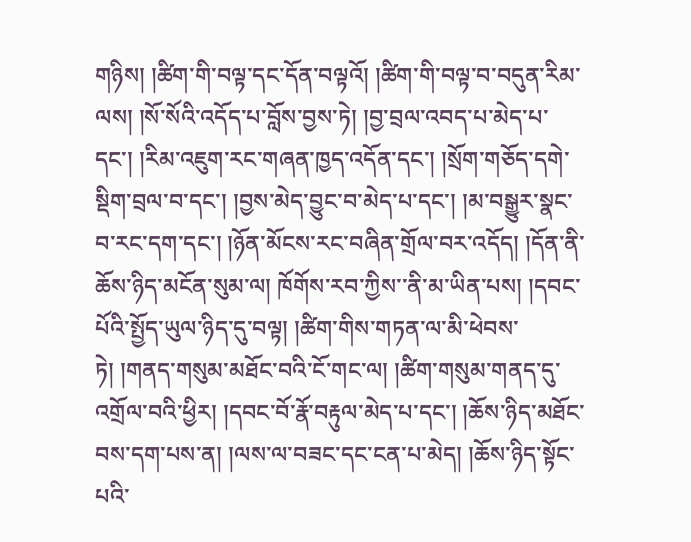གཉིས། །ཚིག་གི་བལྟ་དང་དོན་བལྟའོ། །ཚིག་གི་བལྟ་བ་བདུན་རིམ་ལས། །སོ་སོའི་འདོད་པ་བློས་བྱས་ཏེ། །བྱ་བྲལ་འབད་པ་མེད་པ་དང་། །རིམ་འཇུག་རང་གཞན་ཁྱད་འདོན་དང་། །སྲོག་གཅོད་དགེ་སྡིག་བྲལ་བ་དང་། །བྱས་མེད་བྱུང་བ་མེད་པ་དང་། །མ་བསྒྱུར་སྣང་བ་རང་དག་དང་། །ཉོན་མོངས་རང་བཞིན་གྲོལ་བར་འདོད། །དོན་ནི་ཆོས་ཉིད་མངོན་སུམ་ལ། ཁོགོས་རབ་ཀྱིས་་ནི་མ་ཡིན་པས། །དབང་པོའི་སྤྱོད་ཡུལ་ཉིད་དུ་བལྟ། །ཚིག་གིས་གཏན་ལ་མི་ཕེབས་ཏེ། །གནད་གསུམ་མཐོང་བའི་ངོ་གང་ལ། །ཚིག་གསུམ་གནད་དུ་འགྲོལ་བའི་ཕྱིར། །དབང་བོ་རྣོ་བརྟུལ་མེད་པ་དང་། །ཆོས་ཉིད་མཐོང་བས་དག་པས་ན། །ལས་ལ་བཟང་དང་ངན་པ་མེད། །ཆོས་ཉིད་སྟོང་པའི་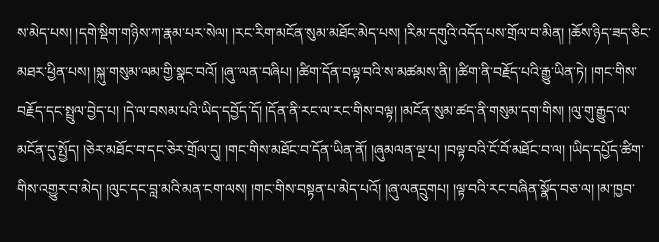ས་མེད་པས། །དགེ་སྡིག་གཉིས་ཀ་རྣམ་པར་སེལ། །རང་རིག་མངོན་སུམ་མཐོང་མེད་པས། །རིམ་དགུའི་འདོད་པས་གྲོལ་བ་མིན། །ཆོས་ཉིད་ཟད་ཅིང་མཐར་ཕྱིན་པས། །སྐུ་གསུམ་ལམ་གྱི་སྣང་བའོ། །ཞུ་་ལན་བཞིཔ། །ཚིག་དོན་བལྟ་བའི་ས་མཚམས་ནི། །ཚིག་ནི་བརྗོད་པའི་རྒྱུ་ཡིན་ཏེ། །གང་གིས་བརྗོད་དང་སྤྲུལ་བྱེད་པ། །དེ་ལ་བསམ་པའི་ཡིད་དབྱོད་དོ། །དོན་ནི་རང་ལ་རང་གིས་བལྟ། །མངོན་སུམ་ཚད་ནི་གསུམ་དག་གིས། །ལུ་གུ་རྒྱུད་ལ་མངོན་དུ་སྤྱོད། །ཅེར་མཐོང་བ་དང་ཅེར་གྲོལ་དུ། །གང་གིས་མཐོང་བ་དོན་ཡིན་ནོ། །ཞུམལན་ལྔ་པ། །བལྟ་བའི་ངོ་བོ་མཐོང་བ་ལ། །ཡིད་དཔྱོད་ཚིག་གིས་འགྱུར་བ་མེད། །ལུང་དང་བླ་མའི་མན་ངག་ལས། །གང་གིས་བསྟན་པ་མེད་པའོ། །ཞུ་ལནདྲུགཔ། །ལྟ་བའི་རང་བཞིན་སྣོད་བཅ་ལ། །མ་ཁྱབ་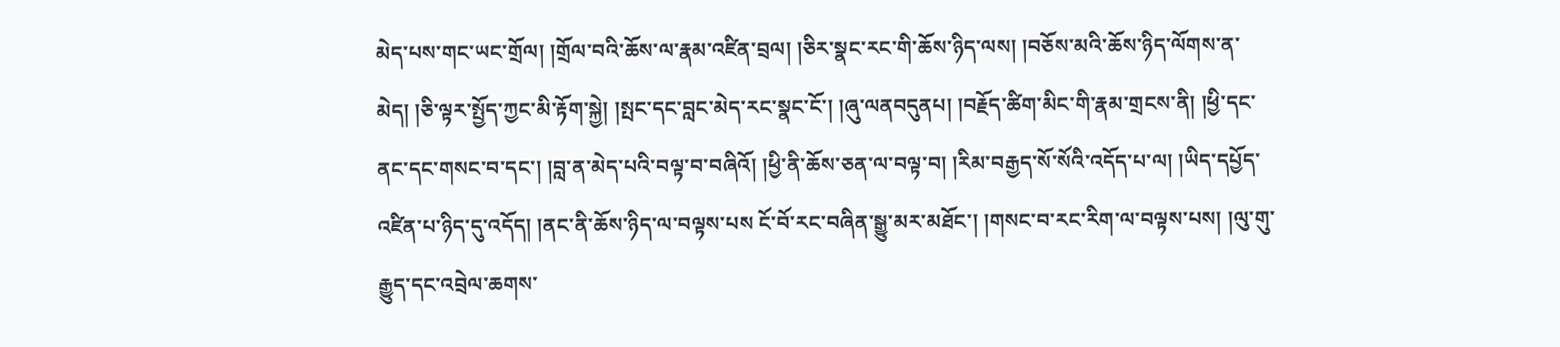མེད་པས་གང་ཡང་གྲོལ། །གྲོལ་བའི་ཆོས་ལ་རྣམ་འཛིན་བྲལ། །ཅིར་སྣང་རང་གི་ཆོས་ཉིད་ལས། །བཅོས་མའི་ཆོས་ཉིད་ལོགས་ན་མེད། །ཅི་ལྟར་སྤྱོད་ཀྱང་མི་རྟོག་སྐྱེ། །སྤང་དང་བླང་མེད་རང་སྣང་ངོ་། །ཞུ་ལནབདུནཔ། །བརྗོད་ཚིག་མིང་གི་རྣམ་གྲངས་ནི། །ཕྱི་དང་ནང་དང་གསང་བ་དང་། །བླ་ན་མེད་པའི་བལྟ་བ་བཞིའོ། །ཕྱི་ནི་ཆོས་ཅན་ལ་བལྟ་བ། །རིམ་བརྒྱད་སོ་སོའི་འདོད་པ་ལ། །ཡིད་དཔྱོད་འཛིན་པ་ཉིད་དུ་འདོད། །ནང་ནི་ཆོས་ཉིད་ལ་བལྟས་པས ངོ་བོ་རང་བཞིན་སྒྱུ་མར་མཐོང་། །གསང་བ་རང་རིག་ལ་བལྟས་པས། །ལུ་གུ་རྒྱུད་དང་འབྲེལ་ཆགས་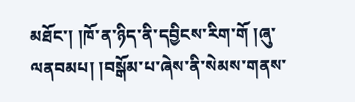མཐོང་། །ཁོ་ན་ཉིད་ནི་དབྱིངས་རིག་གོ །ཞུ་ལནབམཔ། །བསྒོམ་པ་ཞེས་ནི་སེམས་གནས་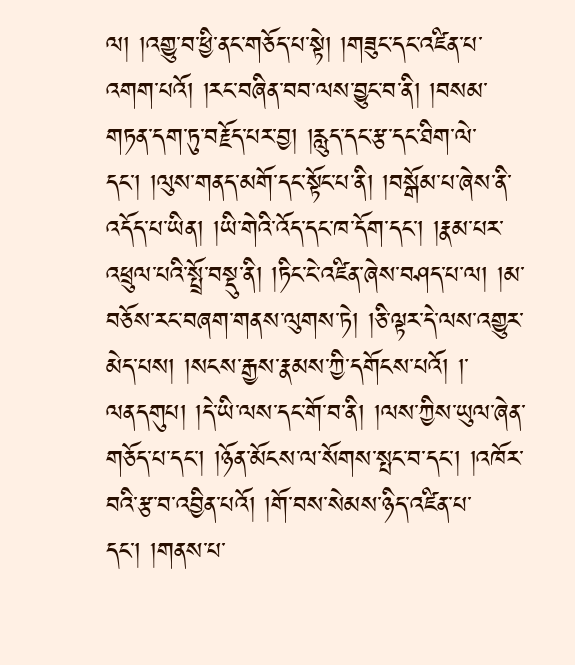ལ། །འགྱུ་བ་ཕྱི་ནང་གཅོད་པ་སྟེ། །གཟུང་དང་འཛིན་པ་འགག་པའོ། །རང་བཞིན་བབ་ལས་བྱུང་བ་ནི། །བསམ་གཏན་དག་ཏུ་བརྗོད་པར་བྱ། །རླུད་དང་རྩ་དང་ཐིག་ལེ་དང་། །ལུས་གནད་མགོ་དང་སྟོང་པ་ནི། །བསྒོམ་པ་ཞེས་ནི་འདོད་པ་ཡིན། །ཡི་གེའི་འོད་དང་ཁ་དོག་དང་། །རྣམ་པར་འཕྲུལ་པའི་སྤྲོ་བསྡུ་ནི། །ཏིང་ངེ་འཛིན་ཞེས་བཤད་པ་ལ། །མ་བཅོས་རང་བཞག་གནས་ལུགས་ཏེ། །ཅི་ལྟར་དེ་ལས་འགྱུར་མེད་པས། །སངས་རྒྱས་རྣམས་ཀྱི་དགོངས་པའོ། །་ལནདགུཔ། །དེ་ཡི་ལས་དང་གོ་བ་ནི། །ལས་ཀྱིས་ཡུལ་ཞེན་གཅོད་པ་དང་། །ཉོན་མོངས་ལ་སོགས་སྤང་བ་དང་། །འཁོར་བའི་རྩ་བ་འབྱིན་པའོ། །གོ་བས་སེམས་ཉིད་འཛིན་པ་དང་། །གནས་པ་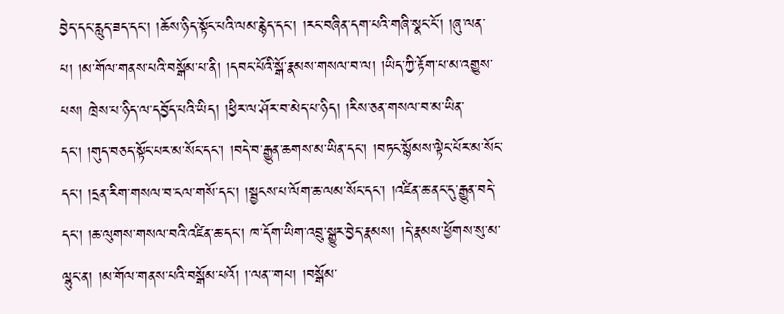བྱེད་དང་རླུད་ཟད་དང་། །ཆོས་ཉིད་སྟོང་པའི་ལམ་རྙེད་དང་། །རང་བཞིན་དག་པའི་གཞི་སྣང་ངོ་། །ཞུ་ལན་པ། །མ་གོལ་གནས་པའི་བསྒོམ་པ་ནི། །དབང་པོའི་སྒོ་རྣམས་གསལ་བ་ལ། །ཡིད་ཀྱི་རྟོག་པ་མ་འགྱུས་པས། ཁྲེས་པ་ཉིད་ལ་དབྱོད་པའི་ཡིད། །ཕྱིར་ལ་ཤོར་བ་མེད་པ་ཉིད། །རིས་ཅན་གསལ་བ་མ་ཡིན་དང་། །གུད་བཅད་སྟོང་པར་མ་སོང་དང་། །བདེ་བ་རྒྱུན་ཆགས་མ་ཡིན་དང་། །བཏང་སྙོམས་ལྟེང་པོར་མ་སོང་དང་། །དྲན་རིག་གསལ་བ་ངལ་གསོ་དང་། །སྦྱངས་པ་ལོག་ཆ་ལམ་སོང་དང་། །འཛིན་ཆ་ནང་དུ་རྒྱུན་བདེ་དང་། །ཆ་ལུགས་གསལ་བའི་འཛིན་ཆ་དང་། ཁ་དོག་ཡིག་འབྲུ་སྒྱུར་བྱེད་རྣམས། །དེ་རྣམས་ཕྱོགས་སུ་མ་ལྷུང་ན། །མ་གོལ་གནས་པའི་བསྒོམ་པའོ། །་ལན་་གཔ། །བསྒོམ་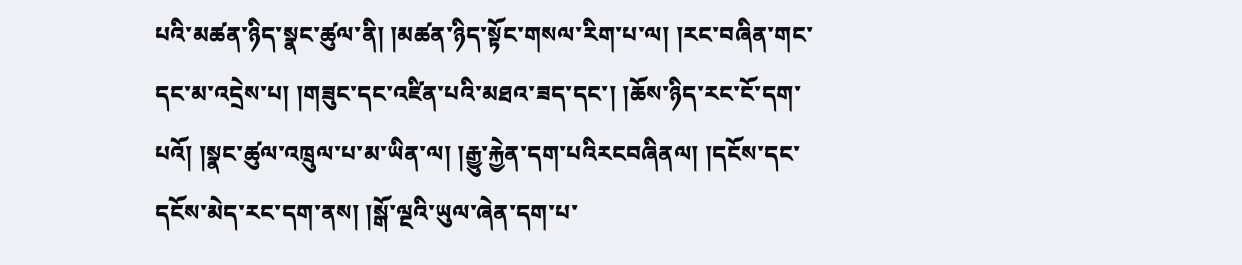པའི་མཚན་ཉིད་སྣང་ཚུལ་ནི། །མཚན་ཉིད་སྟོང་གསལ་རིག་པ་ལ། །རང་བཞིན་གང་དང་མ་འདྲེས་པ། །གཟུང་དང་འཛིན་པའི་མཐའ་ཟད་དང་། །ཆོས་ཉིད་རང་ངོ་དག་པའོ། །སྣང་ཚུལ་འཁྲུལ་པ་མ་ཡིན་ལ། །རྒྱུ་རྐྱེན་དག་པའིརངབཞིནལ། །དངོས་དང་དངོས་མེད་རང་དག་ནས། །སྒོ་ལྔའི་ཡུལ་ཞེན་དག་པ་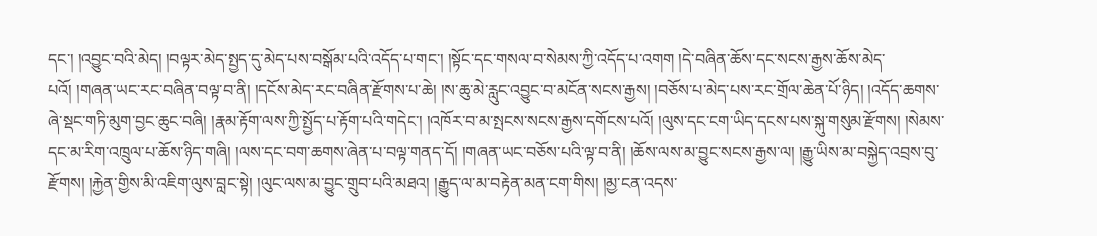དང་། །འབྱུང་བའི་མེད། །བལྟར་མེད་སྤྱད་དུ་མེད་པས་བསྒོམ་པའི་འདོད་པ་གང་། །སྟོང་དང་གསལ་བ་སེམས་ཀྱི་འདོད་པ་འགག །དེ་བཞིན་ཆོས་དང་སངས་རྒྱས་ཆོས་མེད་པའོ། །གཞན་ཡང་རང་བཞིན་བལྟ་བ་ནི། །དངོས་མེད་རང་བཞིན་རྫོགས་པ་ཆེ། །ས་ཆུ་མེ་རླུང་འབྱུང་བ་མངོན་སངས་རྒྱས། །བཅོས་པ་མེད་པས་རང་གྲོལ་ཆེན་པོ་ཉིད། །འདོད་ཆགས་ཞེ་སྡང་གཏི་མུག་བྱང་ཆུང་བཞི། །རྣམ་རྟོག་ལས་ཀྱི་སྤྱོད་པ་རྟོག་པའི་གདེང་། །འཁོར་བ་མ་སྤངས་སངས་རྒྱས་དགོངས་པའོ། །ལུས་དང་ངག་ཡིད་དངས་པས་སྐུ་གསུམ་རྫོགས། །སེམས་དང་མ་རིག་འཁྲུལ་པ་ཆོས་ཉིད་གཞི། །ལས་དང་བག་ཆགས་ཞེན་པ་བལྟ་གནད་དོ། །གཞན་ཡང་བཅོས་པའི་ལྟ་བ་ནི། །ཆོས་ལས་མ་བྱུང་སངས་རྒྱས་ལ། །རྒྱུ་ཡིས་མ་བསྐྱེད་འབྲས་བུ་རྫོགས། །རྐྱེན་གྱིས་མི་འཇིག་ལུས་བླང་སྟེ། །ལུང་ལས་མ་བྱུང་གྲུབ་པའི་མཐའ། །རྒྱུད་ལ་མ་བརྟེན་མན་ངག་གིས། །མྱ་ངན་འདས་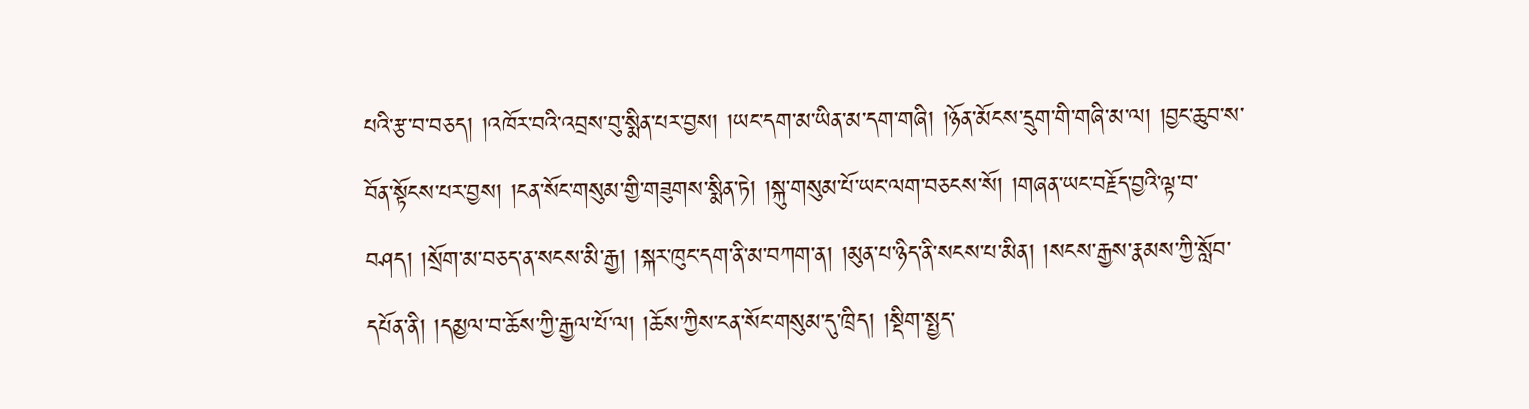པའི་རྩ་བ་བཅད། །འཁོར་བའི་འབྲས་བུ་སྨིན་པར་བྱས། །ཡང་དག་མ་ཡིན་མ་དག་གཞི། །ཉོན་མོངས་དྲུག་གི་གཞི་མ་ལ། །བྱང་ཆུབ་ས་བོན་སྟོངས་པར་བྱས། །ངན་སོང་གསུམ་གྱི་གཟུགས་སྨིན་ཏེ། །སྐུ་གསུམ་པོ་ཡང་ལག་བཅངས་སོ། །གཞན་ཡང་བརྗོད་བྱའི་ལྟ་བ་བཤད། །སྲོག་མ་བཅད་ན་སངས་མི་རྒྱ། །སྐར་ཁུང་དག་ནི་མ་བཀག་ན། །མུན་པ་ཉིད་ནི་སངས་པ་མིན། །སངས་རྒྱས་རྣམས་ཀྱི་སློབ་དཔོན་ནི། །དམྱལ་བ་ཆོས་ཀྱི་རྒྱལ་པོ་ལ། །ཆོས་ཀྱིས་ངན་སོང་གསུམ་དུ་ཁྲིད། །སྡིག་སྤྱད་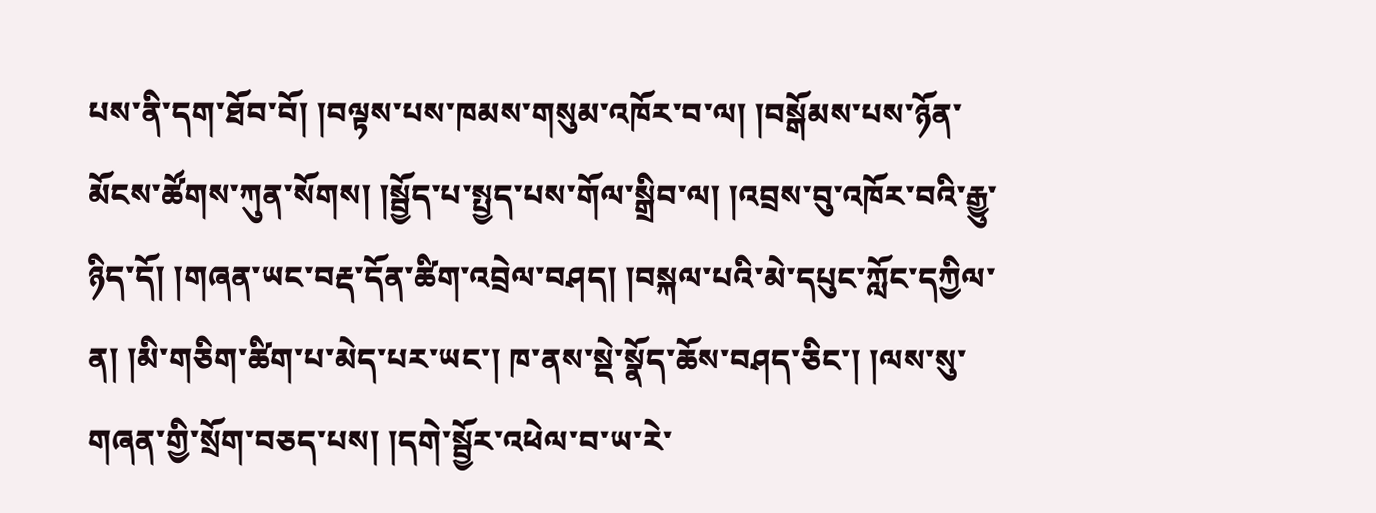པས་ནི་དག་ཐོབ་བོ། །བལྟས་པས་ཁམས་གསུམ་འཁོར་བ་ལ། །བསྒོམས་པས་ཉོན་མོངས་ཚོགས་ཀུན་སོགས། །སྦྱོད་པ་སྤྱད་པས་གོལ་སྒྲིབ་ལ། །འབྲས་བུ་འཁོར་བའི་རྒྱུ་ཉིད་དོ། །གཞན་ཡང་བརྡ་དོན་ཚིག་འབྲེལ་བཤད། །བསྐལ་པའི་མེ་དཔུང་ཀློང་དཀྱིལ་ན། །མི་གཅིག་ཚིག་པ་མེད་པར་ཡང་། ཁ་ནས་སྡེ་སྣོད་ཆོས་བཤད་ཅིང་། །ལས་སུ་གཞན་གྱི་སྲོག་བཅད་པས། །དགེ་སྦྱོར་འཕེལ་བ་ཡ་རེ་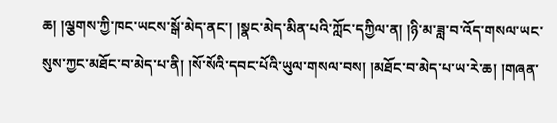ཆ། །ལྕགས་ཀྱི་ཁང་ཡངས་སྒོ་མེད་ནང་། །སྣང་མེད་མིན་པའི་ཀློང་དཀྱིལ་ན། །ཉི་མ་ཟླ་བ་འོད་གསལ་ཡང་ སུས་ཀྱང་མཐོང་བ་མེད་པ་ནི། །སོ་སོའི་དབང་པོའི་ཡུལ་གསལ་བས། །མཐོང་བ་མེད་པ་ཡ་རེ་ཆ། །གཞན་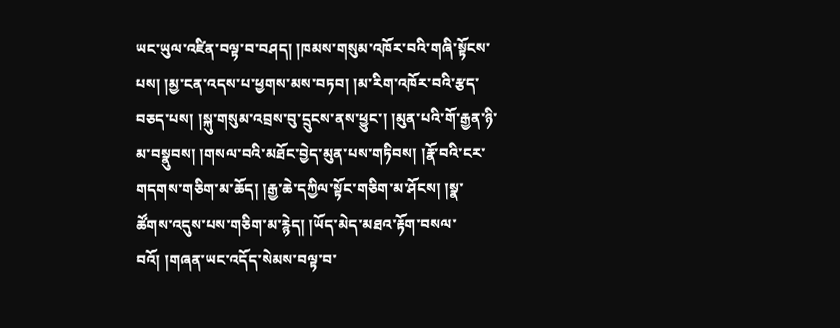ཡང་ཡུལ་འཛིན་བལྟ་བ་བཤད། །ཁམས་གསུམ་འཁོར་བའི་གཞི་སྟོངས་པས། །མྱ་ངན་འདས་པ་ཕྱགས་མས་བཏབ། །མ་རིག་འཁོར་བའི་རྩད་བཅད་པས། །སྐུ་གསུམ་འབྲས་བུ་དྲུངས་ནས་ཕྱུང་། །མུན་པའི་གོ་རྒྱན་ཉི་མ་བསྣུབས། །གསལ་བའི་མཐོང་བྱེད་མུན་པས་གཏིབས། །རྣོ་བའི་ངར་གདགས་གཅིག་མ་ཆོད། །རྒྱ་ཆེ་དཀྱིལ་སྟོང་གཅིག་མ་ཤོངས། །སྣ་ཚོགས་འདུས་པས་གཅིག་མ་རྙེད། །ཡོད་མེད་མཐའ་རྟོག་བསལ་བའོ། །གཞན་ཡང་འདོད་སེམས་བལྟ་བ་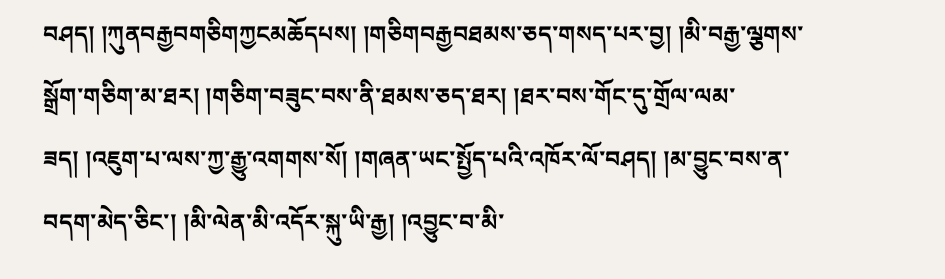བཤད། །ཀུནབརྒྱབགཅིགཀྱངམཆོདཔས། །གཅིགབརྒྱབཐམས་ཅད་གསད་པར་བྱ། །མི་བརྒྱ་ལྕགས་སྒྲོག་གཅིག་མ་ཐར། །གཅིག་བཟུང་བས་ནི་ཐམས་ཅད་ཐར། །ཐར་བས་གོང་དུ་གྲོལ་ལམ་ཟད། །འཇུག་པ་ལས་ཀྱ་རྒྱུ་འགགས་སོ། །གཞན་ཡང་སྤྱོད་པའི་འཁོར་ལོ་བཤད། །མ་བྱུང་བས་ན་བདག་མེད་ཅིང་། །མི་ལེན་མི་འདོར་སྐུ་ཡི་རྒྱ། །འབྱུང་བ་མི་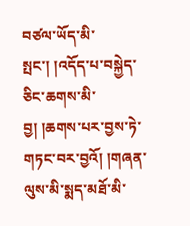བཙལ་ཡོད་མི་སྤང་། །འདོད་པ་བསྐྱེད་ཅིང་ཆགས་མི་བྱ། །ཆགས་པར་བྱས་ཏེ་གཏང་བར་བྱའོ། །གཞན་ལུས་མི་སྨད་མཐོ་མི་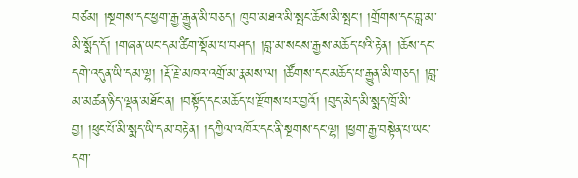བཙམ། །སྔགས་དང་ཕྱག་རྒྱ་རྒྱུན་མི་བཅད། ཁུབ་མཐའ་མི་སྤང་ཆོས་མི་སྤང་། །གྲོགས་དང་བླ་མ་མི་སྨོད་དོ། །གཞན་ཡང་དམ་ཚིག་སྡོམ་པ་བཤད། །བླ་མ་སངས་རྒྱས་མཆོད་པའི་རྟེན། །ཆོས་དང་དགེ་འདུན་ཡི་དམ་ལྷ། །རྡོ་རྗེ་མཁའ་འགྲོ་མ་རྣམས་ལ། །ཚོགས་དང་མཆོད་པ་རྒྱུན་མི་གཅད། །བླ་མ་མཚན་ཉིད་ལྡན་མཐོང་ན། །བསྟོད་དང་མཆོད་པ་རྫོགས་པར་བྱའོ། །བུད་མེད་མི་སྨད་ཁྲོ་མི་བྱ། །ཕུང་པོ་མི་སྨད་ཡི་དམ་བརྟེན། །དཀྱིལ་འཁོར་དང་ནི་སྔགས་དང་ལྷ། །ཕྱག་རྒྱ་བསྟེན་པ་ཡང་དག་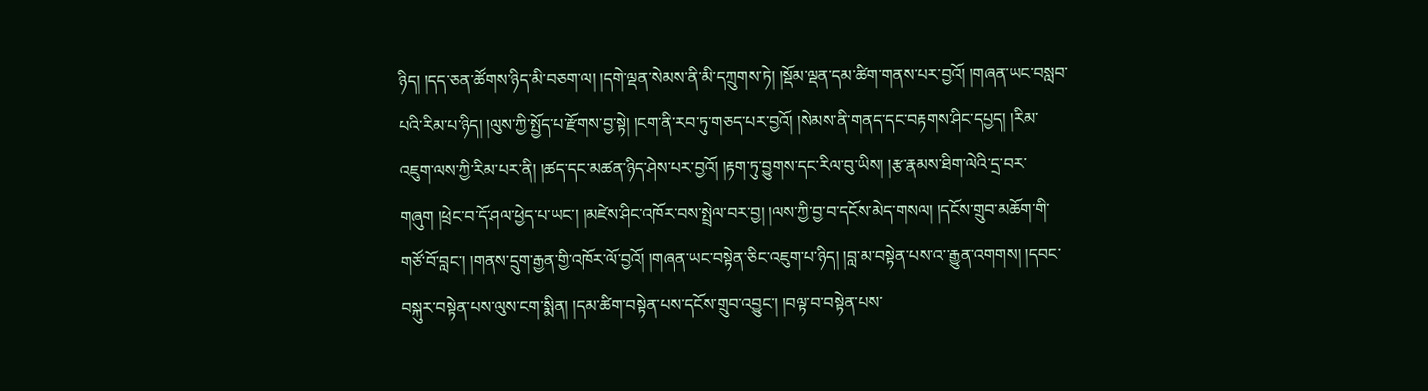ཉིད། །དད་ཅན་ཚོགས་ཉིད་མི་བཅག་ལ། །དགེ་ལྡན་སེམས་ནི་མི་དཀྲུགས་ཏེ། །སྡོམ་ལྡན་དམ་ཚིག་གནས་པར་བྱའོ། །གཞན་ཡང་བསླབ་པའི་རིམ་པ་ཉིད། །ལུས་ཀྱི་སྤྱོད་པ་རྫོགས་བྱ་སྟེ། །ངག་ནི་རབ་ཏུ་གཅད་པར་བྱའོ། །སེམས་ནི་གནད་དང་བརྟགས་ཤིང་དཔྱད། །རིམ་འཇུག་ལས་ཀྱི་རིམ་པར་ནི། །ཚད་དང་མཚན་ཉིད་ཤེས་པར་བྱའོ། །རྟག་ཏུ་བྱུགས་དང་རིལ་བུ་ཡིས། །རྩ་རྣམས་ཐིག་ལེའི་དྲ་བར་གཞུག །ཕྲེང་བ་དོ་ཤལ་ཕྱེད་པ་ཡང་། །མཛེས་ཤིང་འཁོར་བས་སྤྲེལ་བར་བྱ། །ལས་ཀྱི་བྱ་བ་དངོས་མེད་གསལ། །དངོས་གྲུབ་མཆོག་གི་གཙོ་བོ་བླང་། །གནས་དྲུག་རྒྱན་གྱི་འཁོར་ལོ་བྱའོ། །གཞན་ཡང་བསྟེན་ཅིང་འཇུག་པ་ཉིད། །བླ་མ་བསྟེན་པས་འ་་རྒྱུན་འགགས། །དབང་བསྐུར་བསྟེན་པས་ལུས་ངག་སྨིན། །དམ་ཚིག་བསྟེན་པས་དངོས་གྲུབ་འབྱུང་། །བལྟ་བ་བསྟེན་པས་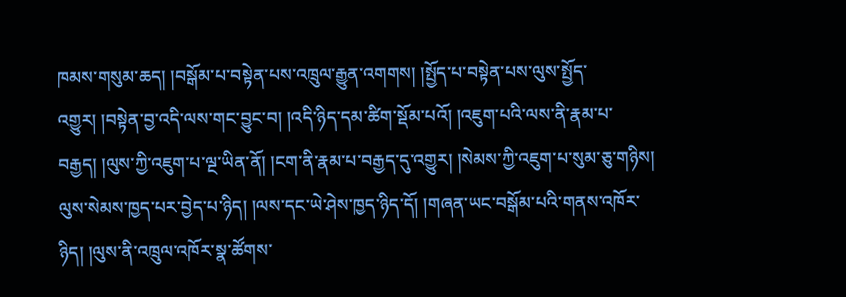ཁམས་གསུམ་ཆད། །བསྒོམ་པ་བསྟེན་པས་འཁྲུལ་རྒྱུན་འགགས། །སྤྱོད་པ་བསྟེན་པས་ལུས་སྤྱོད་འགྱུར། །བསྟེན་བྱ་འདི་ལས་གང་བྱུང་བ། །འདི་ཉིད་དམ་ཚིག་སྡོམ་པའོ། །འཇུག་པའི་ལས་ནི་རྣམ་པ་བརྒྱད། །ལུས་ཀྱི་འཇུག་པ་ལྔ་ཡིན་ནོ། །ངག་ནི་རྣམ་པ་བརྒྱད་དུ་འགྱུར། །སེམས་ཀྱི་འཇུག་པ་སུམ་ཅུ་གཉིས། ལུས་སེམས་ཁྱད་པར་བྱེད་པ་ཉིད། །ལས་དང་ཡེ་ཤེས་ཁྱད་ཉིད་དོ། །གཞན་ཡང་བསྒོམ་པའི་གནས་འཁོར་ཉིད། །ལུས་ནི་འཁྲུལ་འཁོར་སྣ་ཚོགས་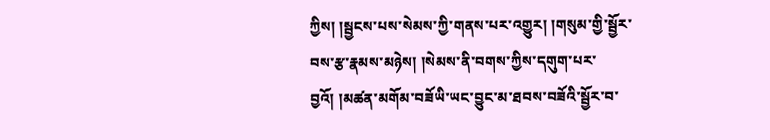ཀྱིས། །སྦྱངས་པས་སེམས་ཀྱི་གནས་པར་འགྱུར། །གསུམ་གྱི་སྦྱོར་བས་རྩ་རྣམས་མཉེས། །སེམས་ནི་བགས་ཀྱིས་དགུག་པར་བྱའོ། །མཚན་མགོམ་བཟོཡི་ཡང་བྱུང་མ་ཐབས་བཟོའི་སྦྱོར་བ་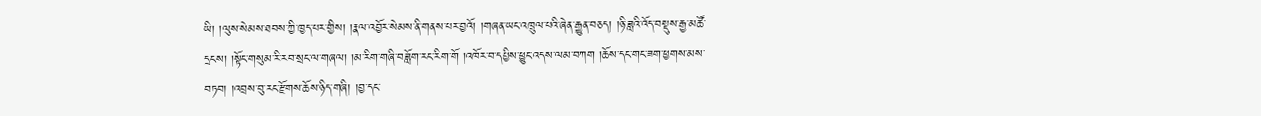ཡི། །ལུས་སེམས་ཐབས་ཀྱི་ཁྱད་པར་གྱིས། །རྣལ་འབྱོར་སེམས་ནི་གནས་པར་བྱའོ། །གཞན་ཡང་འཁྲུལ་པའི་ཞེན་རྒྱུན་བཅད། །ཉི་ཟླའི་འོད་བསྡུས་རྒྱ་མཚོ་དྲངས། །སྟོང་གསུམ་རི་རབ་སྲང་ལ་གཞལ། །མ་རིག་གཞི་བཟློག་རང་རིག་གོ །འཁོར་བ་དཔྱིས་ཕྱུང་འདས་ལམ་བཀག །ཆོས་དང་གང་ཟག་ཕྱགས་མས་བཏབ། །འབྲས་བུ་རང་རྫོགས་ཆོས་ཉིད་གཞི། །བྱ་དང་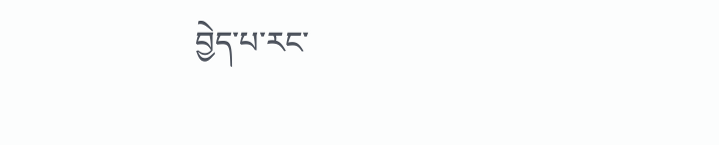བྱེད་པ་རང་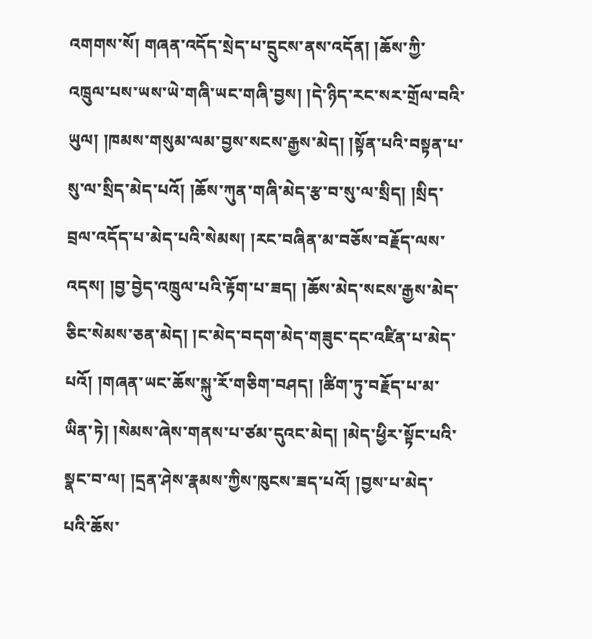འགགས་སོ། གཞན་འདོད་སྲེད་པ་དྲུངས་ནས་འདོན། །ཆོས་ཀྱི་འཁྲུལ་པས་ཡས་ཡེ་གཞི་ཡང་གཞི་བྱས། །དེ་ཉིད་རང་སར་གྲོལ་བའི་ཡུལ། །ཁམས་གསུམ་ལམ་བྱས་སངས་རྒྱས་མེད། །སྟོན་པའི་བསྟན་པ་སུ་ལ་སྲིད་མེད་པའོ། །ཆོས་ཀུན་གཞི་མེད་རྩ་བ་སུ་ལ་སྲིད། །སྲིད་བྲལ་འདོད་པ་མེད་པའི་སེམས། །རང་བཞིན་མ་བཅོས་བརྗོད་ལས་འདས། །བྱ་བྱེད་འཁྲུལ་པའི་རྟོག་པ་ཟད། །ཆོས་མེད་སངས་རྒྱས་མེད་ཅིང་སེམས་ཅན་མེད། །ང་མེད་བདག་མེད་གཟུང་དང་འཛིན་པ་མེད་པའོ། །གཞན་ཡང་ཆོས་སྐུ་རོ་གཅིག་བཤད། །ཚིག་ཏུ་བརྗོད་པ་མ་ཡིན་ཏེ། །སེམས་ཞེས་གནས་པ་ཙམ་དུའང་མེད། །མེད་ཕྱིར་སྟོང་པའི་སྣང་བ་ལ། །དྲན་ཤེས་རྣམས་ཀྱིས་ཁུངས་ཟད་པའོ། །བྱས་པ་མེད་པའི་ཆོས་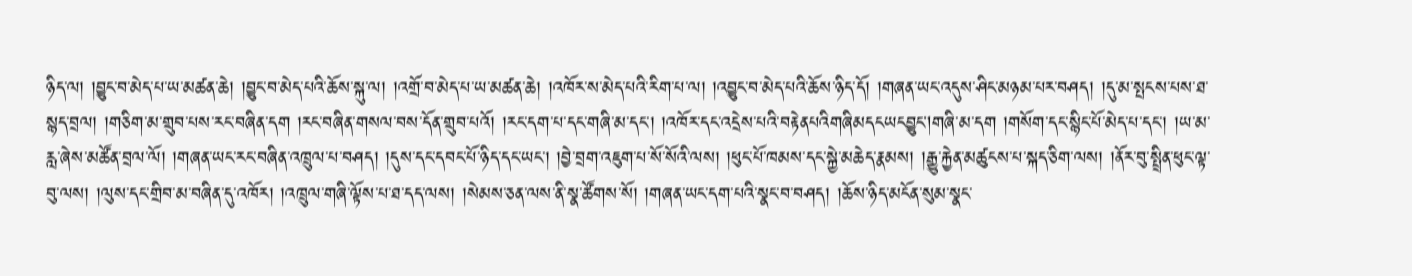ཉིད་ལ། །བྱུང་བ་མེད་པ་ཡ་མཚན་ཆེ། །བྱུང་བ་མེད་པའི་ཆོས་སྐུ་ལ། །འགྲོ་བ་མེད་པ་ཡ་མཚན་ཆེ། །འཁོར་ས་མེད་པའི་རིག་པ་ལ། །འབྱུང་བ་མེད་པའི་ཆོས་ཉིད་དོ། །གཞན་ཡང་འདུས་ཤིང་མཉམ་པར་བཤད། །དུ་མ་སྤངས་པས་ཐ་སྙད་བྲལ། །གཅིག་མ་གྲུབ་པས་རང་བཞིན་དག །རང་བཞིན་གསལ་བས་དོན་གྲུབ་པའོ། །རང་དག་པ་དང་གཞི་མ་དང་། །འཁོར་དང་འདྲེས་པའི་བརྟེནཔའིགཞིམདངཡངབྱུང།གཞི་མ་དག །གསོག་དང་སྙིང་པོ་མེད་པ་དང་། །ཡ་མ་རླ་ཞེས་མཚོན་བྲལ་ལོ། །གཞན་ཡང་རང་བཞིན་འཁྲུལ་པ་བཤད། །དུས་དང་དབང་པོ་ཉིད་དང་ཡང་། །བྱེ་བྲག་འཇུག་པ་སོ་སོའི་ལས། །ཕུང་པོ་ཁམས་དང་སྐྱེ་མཆེད་རྣམས། །རྒྱུ་རྐྱེན་མཚུངས་པ་སྐད་ཅིག་ལས། །ནོར་བུ་སྤྲིན་ཕུང་ལྟ་བུ་ལས། །ལུས་དང་གྲིབ་མ་བཞིན་དུ་འཁོར། །འཁྲུལ་གཞི་ལྟོས་པ་ཐ་དད་ལས། །སེམས་ཅན་ལས་ནི་སྣ་ཚོགས་སོ། །གཞན་ཡང་དག་པའི་སྣང་བ་བཤད། །ཆོས་ཉིད་མངོན་སུམ་སྣང་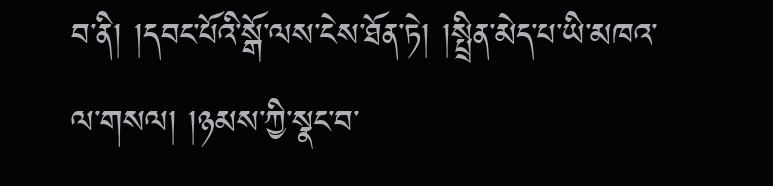བ་ནི། །དབང་པོའི་སྒོ་ལས་ངེས་ཐོན་ཏེ། །སྤྲིན་མེད་པ་ཡི་མཁའ་ལ་གསལ། །ཉམས་ཀྱི་སྣང་བ་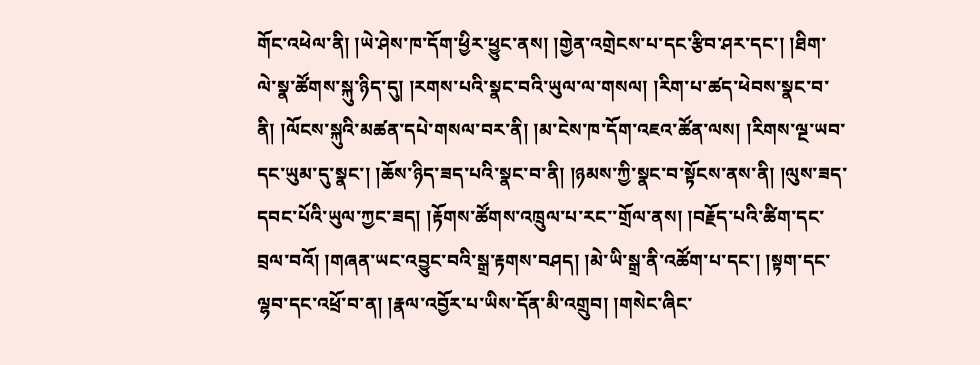གོང་འཕེལ་ནི། །ཡེ་ཤེས་ཁ་དོག་ཕྱིར་ཕྱུང་ནས། །གྱེན་འགྲེངས་པ་དང་རྩིབ་ཤར་དང་། །ཐིག་ལེ་སྣ་ཚོགས་སྐུ་ཉིད་དུ། །རགས་པའི་སྣང་བའི་ཡུལ་ལ་གསལ། །རིག་པ་ཚད་ཕེབས་སྣང་བ་ནི། །ལོངས་སྐུའི་མཚན་དཔེ་གསལ་བར་ནི། །མ་ངེས་ཁ་དོག་འཇའ་ཚོན་ལས། །རིགས་ལྔ་ཡབ་དང་ཡུམ་དུ་སྣང་། །ཆོས་ཉིད་ཟད་པའི་སྣང་བ་ནི། །ཉམས་ཀྱི་སྣང་བ་སྟོངས་ནས་ནི། །ལུས་ཟད་དབང་པོའི་ཡུལ་ཀྱང་ཟད། །རྟོགས་ཚོགས་འཁྲུལ་པ་རང་་གྲོལ་ནས། །བརྗོད་པའི་ཚིག་དང་བྲལ་བའོ། །གཞན་ཡང་འབྱུང་བའི་སྒྲ་རྟགས་བཤད། །མེ་ཡི་སྒྲ་ནི་འཚོག་པ་དང་། །སྟག་དང་ལྷབ་དང་འཕྲོ་བ་ན། །རྣལ་འབྱོར་པ་ཡིས་དོན་མི་འགྲུབ། །གསེང་ཞིང་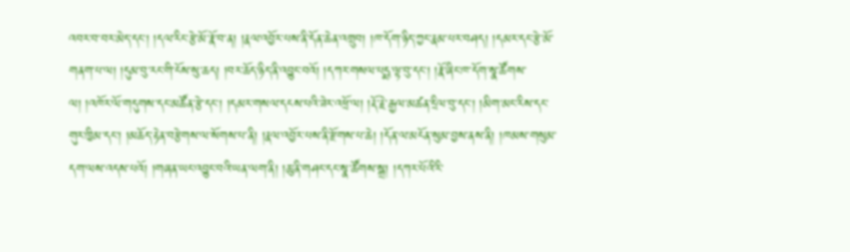འབར་བ་བར་མེད་དང་། །དལ་རིང་རྩེ་མོ་རྣོ་བ་ན། །རྣལ་འབྱོར་པས་ནི་དོན་ཆེན་འགྲུབ། །ཁ་དོག་ཉིད་ཀྱང་རྣམ་པར་བཤད། །དམར་དང་རྩེ་མོ་གནག་པ་ལ། །དུམ་བུ་རང་གི་ངོས་སུ་ཆད། །བར་ཆོད་ཉིད་ནི་འབྱུང་བའོ། །དཀར་གསལ་པདྨ་ལྟ་བུ་དང་། །རྣོ་ཞིང་ཁ་དོག་སྣ་ཚོགས་ལ། །འཁོར་ལོ་གདུགས་དང་མཚོན་རྩེ་དང་། །དམར་གསལ་དངས་པའི་ཟེར་འཕྲོ་ལ། །རྡོ་རྗེ་རྒྱལ་མཚན་དྲིལ་བུ་དང་། །མིག་མང་རིས་དང་གུར་ཁྱིམ་དང་། །མཆོད་རྟེན་བརྩེགས་ལ་སོགས་པ་ནི། །རྣལ་འབྱོར་པས་ནི་རྫོགས་པ་ཆེ། །དོན་ལ་མངོན་སུམ་བྱས་ནས་ནི། །ཁམས་གསུམ་དག་ལས་འདས་པའོ། །གཞན་ཡང་འབྱུང་བའི་ཡན་ལག་ནི། །ཆུ་ནི་གཤང་དང་སྣ་ཚོགས་སྒྲ། །དཀར་པོའི་རི་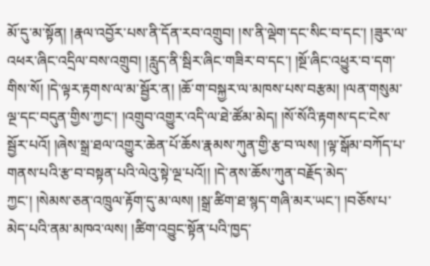མོ་དུ་མ་སྟོན། །རྣལ་འབྱོར་པས་ནི་དོན་རབ་འགྲུབ། །ས་ནི་ལྡེག་དང་སིང་བ་དང་། །ཟུར་ལ་འཕར་ཞིང་འདྲིལ་བས་འགྲུབ། །རླུད་ནི་སྦིར་ཞིང་གཟིར་བ་དང་། །སྔོ་ཞིང་འཕྱུར་བ་དག་གིས་སོ། །དེ་ལྟར་རྟགས་ལ་མ་སྦྱོར་ན། །ཆོ་ག་བསྐྱར་ལ་མཁས་པས་བརྩམ། །ལན་གསུམ་ལྔ་དང་བདུན་གྱིས་ཀྱང་། །འགྲུབ་འགྱུར་འདི་ལ་ཐེ་ཚོམ་མེད། །སོ་སོའི་རྟགས་དང་ངེས་སྦྱོར་པའོ། །ཞེས་སྒྲ་ཐལ་འགྱུར་ཆེན་པོ་ཆོས་རྣམས་ཀུན་གྱི་རྩ་བ་ལས། །ལྟ་སྒོམ་བཀོད་པ་གནས་པའི་རྩ་བ་བསྟན་པའི་ལེའུ་སྟེ་ལྔ་པའོ།། །དེ་ནས་ཆོས་ཀུན་བརྗོད་མེད་ཀྱང་། །སེམས་ཅན་འཁྲུལ་རྟོག་དུ་མ་ལས། །སྒྲ་ཚིག་ཐ་སྙད་གཞི་མར་ཡང་། །བཅོས་པ་མེད་པའི་ནམ་མཁའ་ལས། །ཚིག་འབྱུང་སྟོན་པའི་ཁྱད་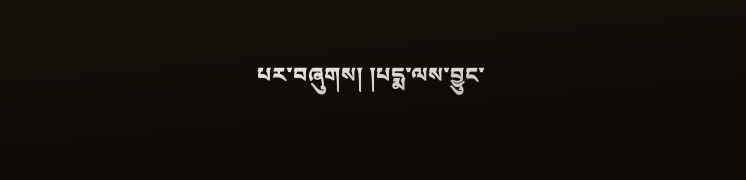པར་བཞུགས། །པདྨ་ལས་བྱུང་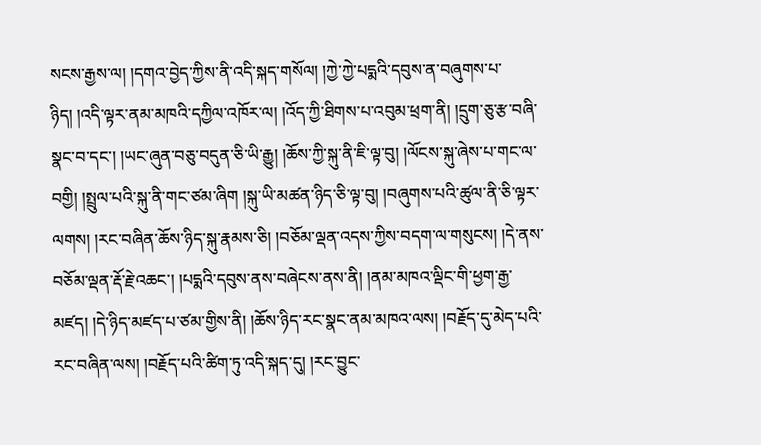སངས་རྒྱས་ལ། །དགའ་བྱེད་ཀྱིས་ནི་འདི་སྐད་གསོལ། །ཀྱེ་ཀྱེ་པདྨའི་དབུས་ན་བཞུགས་པ་ཉིད། །འདི་ལྟར་ནམ་མཁའི་དཀྱིལ་འཁོར་ལ། །འོད་ཀྱི་ཐིགས་པ་འབུམ་ཕྲག་ནི། །དྲུག་ཅུ་རྩ་བཞི་སྣང་བ་དང་། །ཡང་ཞུན་བཅུ་བདུན་ཅི་ཡི་རྒྱུ། །ཆོས་ཀྱི་སྐུ་ནི་ཇི་ལྟ་བུ། །ལོངས་སྐུ་ཞེས་པ་གང་ལ་བགྱི། །སྤྲུལ་པའི་སྐུ་ནི་གང་ཙམ་ཞིག །སྐུ་ཡི་མཚན་ཉིད་ཅི་ལྟ་བུ། །བཞུགས་པའི་ཚུལ་ནི་ཅི་ལྟར་ལགས། །རང་བཞིན་ཆོས་ཉིད་སྐུ་རྣམས་ཅི། །བཅོམ་ལྡན་འདས་ཀྱིས་བདག་ལ་གསུངས། །དེ་ནས་བཅོམ་ལྡན་རྡོ་རྗེ་འཆང་། །པདྨའི་དབུས་ནས་བཞེངས་ནས་ནི། །ནམ་མཁའ་ལྡིང་གི་ཕྱག་རྒྱ་མཛད། །དེ་ཉིད་མཛད་པ་ཙམ་གྱིས་ནི། །ཆོས་ཉིད་རང་སྣང་ནམ་མཁའ་ལས། །བརྗོད་དུ་མེད་པའི་རང་བཞིན་ལས། །བརྗོད་པའི་ཚིག་ཏུ་འདི་སྐད་དུ། །རང་བྱུང་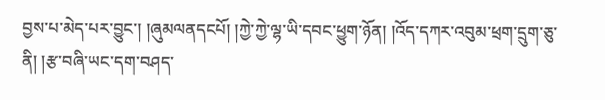བྱས་པ་མེད་པར་བྱུང་། །ཞུམལནདངཔོ། །ཀྱེ་ཀྱེ་ལྷ་ཡི་དབང་ཕྱུག་ཉོན། །འོད་དཀར་འབུམ་ཕྲག་དྲུག་ཅུ་ནི། །རྩ་བཞི་ཡང་དག་བཤད་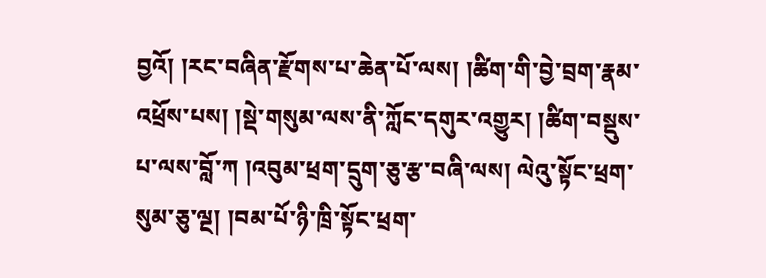བྱའོ། །རང་བཞིན་རྫོགས་པ་ཆེན་པོ་ལས། །ཚིག་གི་བྱེ་བྲག་རྣམ་འཕྲོས་པས། །སྡེ་གསུམ་ལས་ནི་ཀློང་དགུར་འགྱུར། །ཚིག་བསྡུས་པ་ལས་བློ་ཀ །འབུམ་ཕྲག་དྲུག་ཅུ་རྩ་བཞི་ལས། ལེའུ་སྟོང་ཕྲག་སུམ་ཅུ་ལྔ། །བམ་པོ་ཉི་ཁྲི་སྟོང་ཕྲག་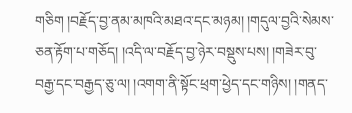གཅིག །བརྗོད་བྱ་ནམ་མཁའི་མཐའ་དང་མཉམ། །གདུལ་བྱའི་སེམས་ཅན་རྟོག་པ་གཅོད། །འདི་ལ་བརྗོད་བྱ་ཉེར་བསྡུས་པས། །གཟེར་བུ་བརྒྱ་དང་བརྒྱད་ཅུ་ལ། །འགག་ནི་སྟོང་ཕྲག་ཕྱེད་དང་གཉིས། །གནད་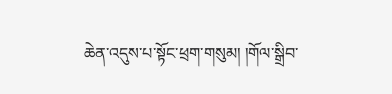ཆེན་འདུས་པ་སྟོང་ཕྲག་གསུམ། །གོལ་སྒྲིབ་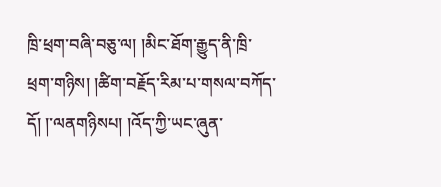ཁྲི་ཕྲག་བཞི་བཅུ་ལ། །མིང་ཐོག་རྒྱུད་ནི་ཁྲི་ཕྲག་གཉིས། །ཚིག་བརྗོད་རིམ་པ་གསལ་བཀོད་དོ། །་ལནགཉིསཔ། །འོད་ཀྱི་ཡང་ཞུན་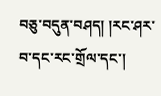བཅུ་བདུན་བཤད། །རང་ཤར་བ་དང་རང་གྲོལ་དང་།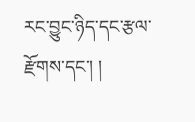རང་བྱུང་ཉིད་དང་རྩལ་རྫོགས་དང་། །